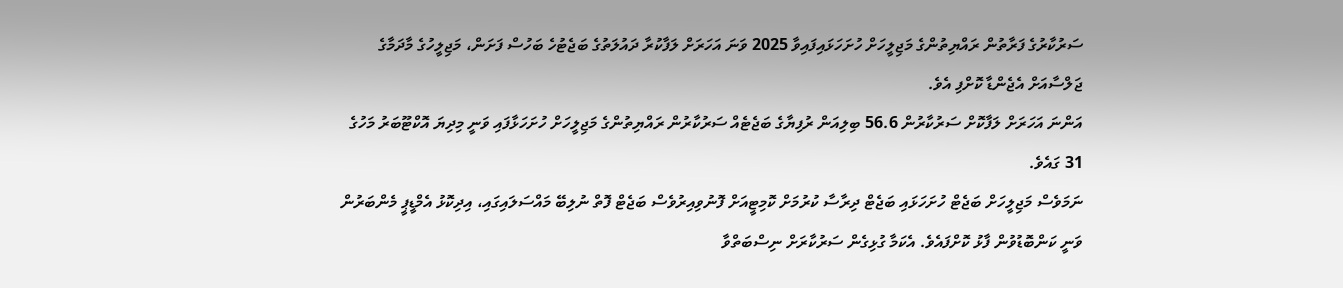ސަރުކާރުގެ ފަރާތުން ރައްޔިތުންގެ މަޖިލީހަށް ހުށަހަޅައިފައިވާ 2025 ވަނަ އަހަރަށް ލަފާކުރާ ދައުލަތުގެ ބަޖެޓުހެ ބަހުސް ފަށަން، މަޖިލީހުގެ މާދަމާގެ ޖަލްސާއަށް އެޖެންޑާ ކޮށްފި އެވެ.
އަންނަ އަހަރަށް ލަފާކޮށް ސަރުކާރުން 56.6 ބިލިއަން ރުފިޔާގެ ބަޖެޓެއް ސަރުކާރުން ރައްޔިތުންގެ މަޖިލީހަށް ހުށަހަޅާފައި ވަނީ މިދިޔަ އޮކްޓޫބަރު މަހުގެ 31 ގައެވެ.
ނަމަވެސް މަޖިލީހަށް ބަޖެޓް ހުށަހަޅައި ބަޖެޓް ދިރާސާ ކުރުމަށް ކޮމިޓީއަށް ފޮނުވިއިރުވެސް ބަޖެޓް ފޮތް ނުލިބޭ މައްސަލައިގައި، އިދިކޮޅު އެމްޑީޕީ މެންބަރުން ވަނީ ކަންބޮޑުވުން ފާޅު ކޮށްފައެވެ. އެކަމާ ގުޅިގެން ސަރުކާރަށް ނިސްބަތްވާ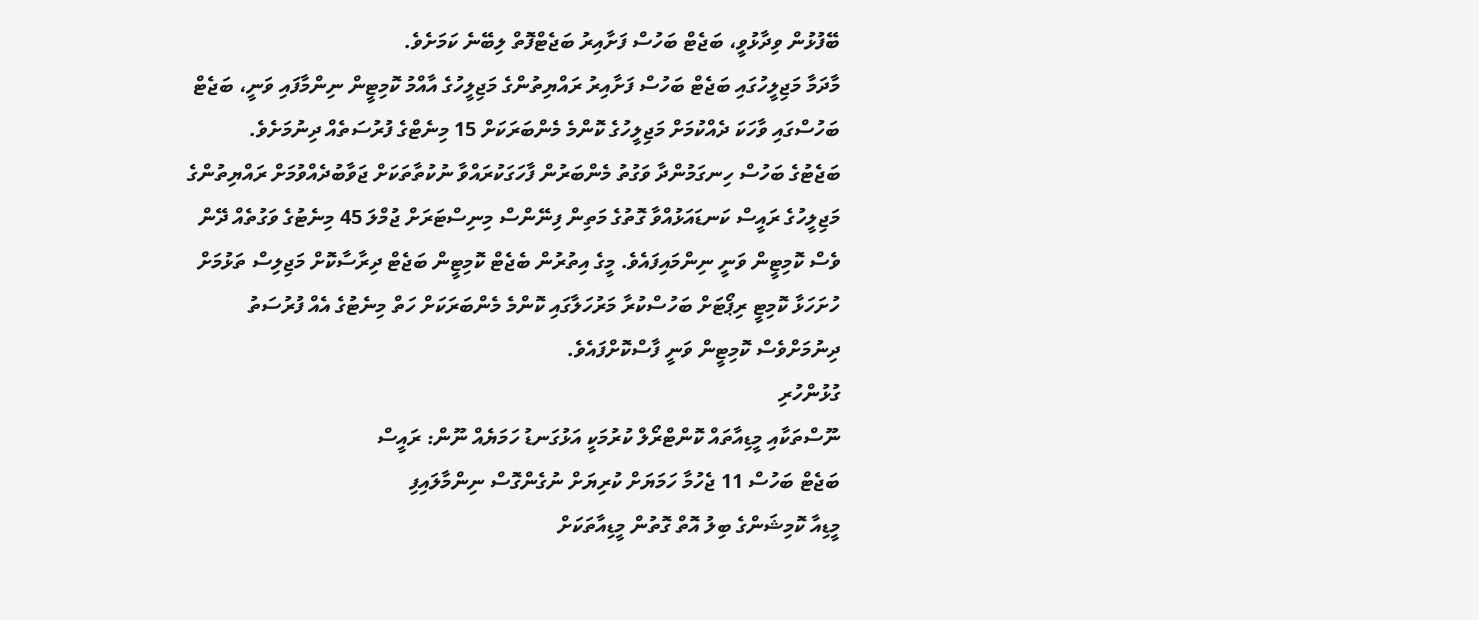ބޭފުޅުން ވިދާޅުވީ، ބަޖެޓް ބަހުސް ފަށާއިރު ބަޖެޓްފޮތް ލިބޭނެ ކަމަށެވެ.
މާދަމާ މަޖިލީހުގައި ބަޖެޓް ބަހުސް ފަށާއިރު ރައްޔިތުންގެ މަޖިލީހުގެ އާއްމު ކޮމިޓީން ނިންމާފައި ވަނީ، ބަޖެޓް ބަހުސްގައި ވާހަކަ ދެއްކުމަށް މަޖިލީހުގެ ކޮންމެ މެންބަރަކަށް 15 މިނެޓްގެ ފުރުސަތެއް ދިނުމަށެވެ.
ބަޖެޓުގެ ބަހުސް ހިނގަމުންދާ ވަގުތު މެންބަރުން ފާހަގަކުރައްވާ ނުކުތާތަކަށް ޖަވާބުދެއްވުމަށް ރައްޔިތުންގެ މަޖިލީހުގެ ރައީސް ކަނޑައަޅުއްވާ ގޮތުގެ މަތިން ފިނޭންސް މިނިސްޓަރަށް ޖުމްލަ 45 މިނެޓުގެ ވަގުތެއް ދޭން ވެސް ކޮމިޓީން ވަނީ ނިންމައިފައެވެ. މީގެ އިތުރުން ބެޖެޓް ކޮމިޓީން ބަޖެޓް ދިރާސާކޮށް މަޖިލިސް ތަޅުމަށް ހުށަހަޅާ ކޮމިޓީ ރިޕޯޓަށް ބަހުސްކުރާ މަރުހަލާގައި ކޮންމެ މެންބަރަކަށް ހަތް މިނެޓުގެ އެއް ފުރުސަތު ދިނުމަށްވެސް ކޮމިޓީން ވަނީ ފާސްކޮށްފައެވެ.
ގުޅުންހުރި
ނޫސްތަކާއި މީޑިއާތައް ކޮންޓްރޯލް ކުރުމަކީ އަޅުގަނޑު ހަމަޔެއް ނޫން: ރައީސް
ބަޖެޓް ބަހުސް 11 ޖެހުމާ ހަމަޔަށް ކުރިޔަށް ނުގެންގޮސް ނިންމާލައިފި
މީޑިއާ ކޮމިޝަންގެ ބިލު އޮތް ގޮތުން މީޑިއާތަކަށް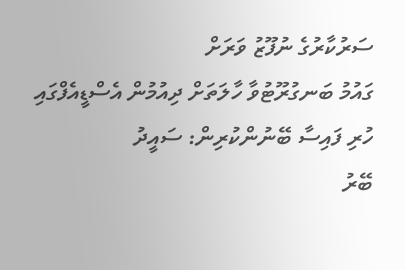ސަރުކާރުގެ ނުފޫޒު ވަރަށް
ގައުމު ބަނގުރޫޓުވާ ހާލަތަށް ދިއުމުން އެސްޑީއެފްގައި ހުރި ފައިސާ ބޭނުންކުރިން: ސައީދު
ބޭރު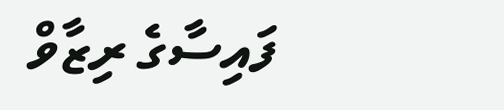ފައިސާގެ ރިޒާވް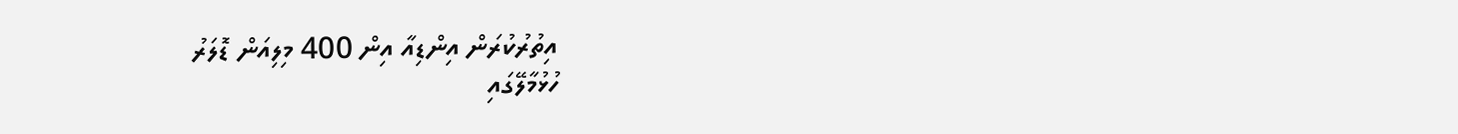އިތުރުކުރަން އިންޑިއާ އިން 400 މިލިއަން ޑޮލަރު
ހުޅުމާލޭގައި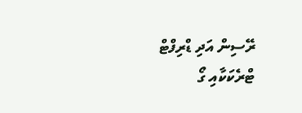ރޭސިން އަދި ޑްރިފްޓް ޓްރެކަކާއި ގޯ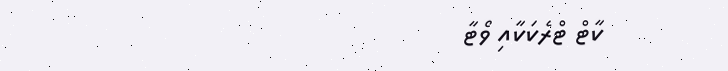ކާޓް ޓްރެކަކާއި ވޯޓާ